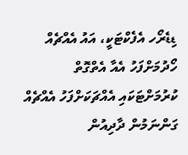ޑިޑެރޯހ އެފެކްޓަކީ، އައު އެއްޗެއް ހޯދުމަށްފަހު އެއާ އެތްގޮތް ކުރުމަށްޓަކައި އެއްޗަކަށްފަހު އެއްޗެއް ގަންނަމުން ދާދިއުން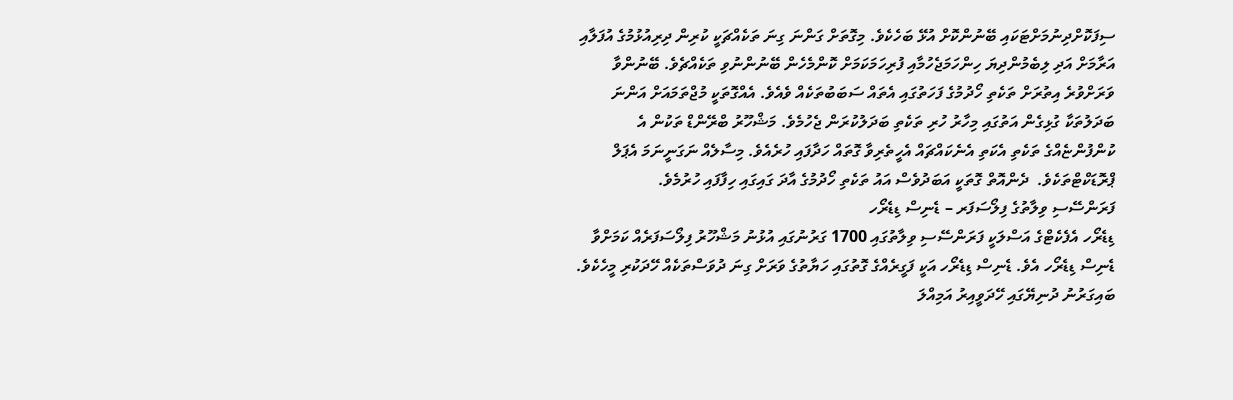ސިފަކޮށްދިނުމަށްޓަކައި ބޭނުންކޮށް އުޅޭ ބަހެކެވެ. މިގޮތަށް ގަންނަ ގިނަ ތަކެއްޗަކީ ކުރިން ދިރިއުޅުމުގެ އުފަލާއި އަރާމަށް އަދި ލިބެމުންދިޔަ ހިންހަމަޖެހުމާއި ފުރިހަމަކަމަށް ކޮންމެހެން ބޭނުންނުވި ތަކެއްޗެވެ. ބޭނުންވާ ވަރަށްވުރެ އިތުރަށް ތަކެތި ހޯދުމުގެ ފަހަތުގައި އެތައް ސަބަބުތަކެއް ވެއެވެ. އެއްގޮތަކީ މުޖްތަމައަށް އަންނަ ބަދަލުތަކާ ގުޅިގެން އަތުގައި މިހާރު ހުރި ތަކެތި ބަދަލުކުރަން ޖެހުމެވެ. މަޝްހޫރު ބްރޭންޑް ތަކުން އެ ކުންފުންޏެއްގެ ތަކެތި އެކަތި އެނެކައްޗައް އެހީތެރިވާ ގޮތައް ހަދާފައި ހުރެއެވެ. މިސާލެއް ނަގަނީނަމަ އެޕަލް ޕްރޮޑަކްޓްތަކެވެ.  ދެންއޮތް ގޮތަކީ އަބަދުވެސް އައު ތަކެތި ހޯދުމުގެ އާދަ ގައިގައި ހިފާފައި ހުރުމެވެ.
ފަރަންސޭސި ވިލާތުގެ ފިލޯސަފަރ – ޑެނިސް ޑިޑެރޯހ
ޑިޑެރޯހ އެފެކެޓްގެ އަސްލަކީ ފަރަންސޭސި ވިލާތުގައި 1700 ގަރުނުގައި އުޅުނު މަޝްހޫރު ފިލޯސަފަރެއް ކަމަށްވާ ޑެނިސް ޑިޑެރޯހ އެވެ. ޑެނިސް ޑިޑެރޯހ އަކީ ފަގީރެއްގެ ގޮތުގައި ހަޔާތުގެ ވަރަށް ގިނަ ދުވަސްތަކެއް ހޭދަކުރި މީހެކެވެ. ބައިގަރުނު ދުނިޔޭގައި ހޭދަވީއިރު އަމިއްލަ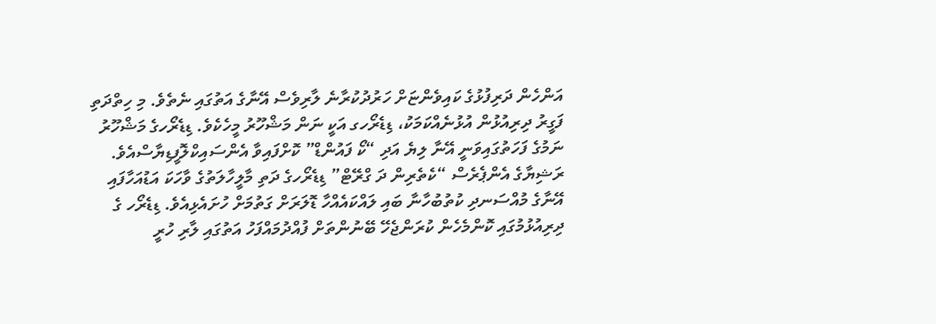އަންހެން ދަރިފުޅުގެ ކައިވެންޏަށް ހަރުދުކުރާނެ ލާރިވެސް އޭނާގެ އަތުގައި ނެތެވެ. މި ހިތްދަތި ފަގީރު ދިރިއުޅުން އުޅުނެއްކަމަކު، ޑިޑެރޯހގ އަކީ ނަން މަޝްހޫރު މީހެކެވެ. ޑިޑެރޯހގެ މަޝްހޫރު ނަމުގެ ފަހަތުގައިވަނީ އޭނާ ލިޔެ އަދި “ކޯ ފައުންޑް” ކޮށްފައިވާ އެންސައިކްލޮފީޑިޔާސްއެވެ. ރަޝިޔާގެ އެންޕެރެސް “ކެތެރިން ދަ ގްރޭޓް” ޑިޑެރޯހގެ ދަތި މާލީހާލަތުގެ ވާހަކަ އަޑުއަހާފައި އޭނާގެ މުއްސަނދި ކުތުބުހާނާ ބައި ލައްކައެއްހާ ޑޮލަރަށް ގަތުމަށް ހުށައެޅިއެވެ. ޑިޑެރޯހ ގެ ދިރިއުޅުމުގައި ކޮންމެހެން ކުރަންޖެހޭ ބޭނުންތަށް ފުއްދުމައްފަހު އަތުގައި ލާރި ހުރީ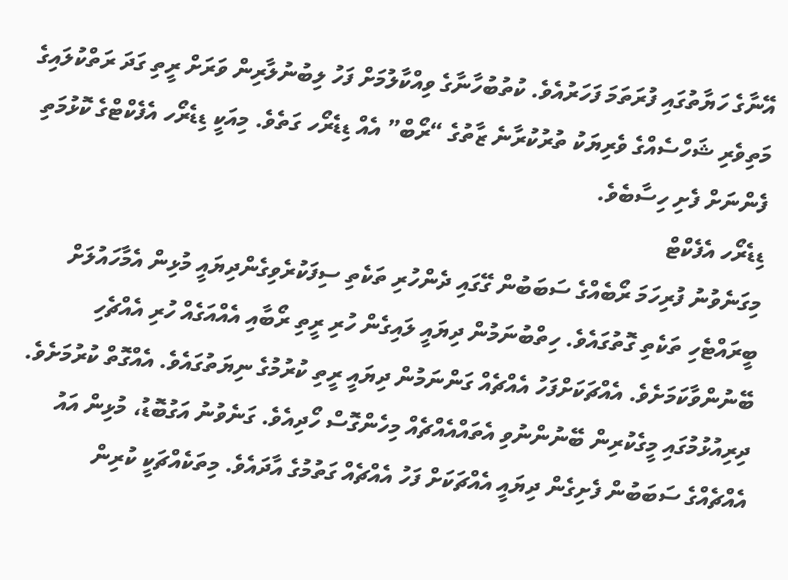އޭނާގެ ހަޔާތުގައި ފުރަތަމަ ފަހަރުއެވެ. ކުތުބުހާނާގެ ވިއްކާލުމަށް ފަހު ލިބުނުލާރިން ވަރަށް ރީތި ގަދަ ރަތްކުލައިގެ މަތިވެރި ޝަހްސެއްގެ ވެރިޔަކު ތުރުކުރާނެ ޒާތުގެ “ރޯބް” އެއް ޑިޑެރޯހ ގަތެވެ. މިއަކީ ޑިޑެރޯހ އެފެކްޓްގެ ކޮޅުމަތި ފެންނަށް ފެށި ހިސާބެވެ.
ޑިޑެރޯހ އެފެކްޓް
މިގަނެވުނު ފުރިހަމަ ރޯބެއްގެ ސަބަބުން ގޭގައި ދެންހުރި ތަކެތި ސިފަކުރެވިގެންދިޔައީ މުޅިން އެމާހައުލަށް ބީރައްޓެހި ތަކެތި ގޮތުގައެވެ. ހިތްބުނަމުން ދިޔައީ ލައިގެން ހުރި ރީތި ރޯބާއި އެއްއަގެއް ހުރި އެއްޗެހި ބޭނުންވާކަމަށެވެ. އެއްޗަކަށްފަހު އެއްޗެއް ގަންނަމުން ދިޔައީ ރީތި ކުރުމުގެ ނިޔަތުގައެވެ. އެއްގޮތް ކުރުމަށެވެ. ދިރިއުޅުމުގައި މީގެކުރިން ބޭނުންނުވި އެތައްއެއްޗެއް މިހެންގޮސް ހޯދިއެވެ. ގަނެވުނު އަގުބޮޑު، މުޅިން އައު އެއްޗެއްގެ ސަބަބުން ފެށިގެން ދިޔައީ އެއްޗަކަށް ފަހު އެއްޗެއް ގަތުމުގެ އާދައެވެ. މިތަކެއްޗަކީ ކުރިން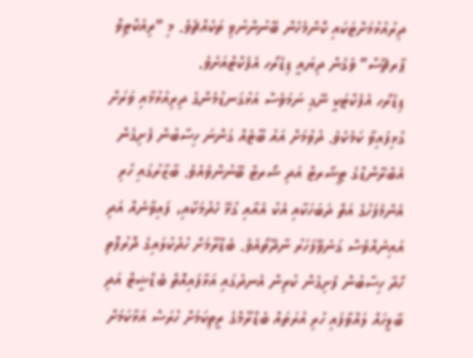ދިރުއުޅުމަށްޓަކައި ކޮންމެހެން ބޭނުންނުވި ތަކެއްޗެވެ. މި “ރިއެކްޓިވް ޕާރޗޭސް” ވެގެން ދިޔައީ ޑިޑެރޯހ އެފެކްޓްއަށެވެ.
ޑިޑެރޯހ އެފެކްޓަކީ ނޭގި ނަމަވެސް އަޅުގަނޑުމެންގެ ދިރިއުޅުމާއި ވަރަށް ގުޅިފައިވާ ކަމެކެވެ. ދުވުމަށް އައު ބޫޓެއް ގަންނަ ހިސާބުން ފެށިގެން އެބްރޭންޑްގެ ޓީޝާރޓް އަދި ޝޯރޓް ބޭނުންވެއެވެ. ބާޒާރުގައި ހުރި އެންމެފަހުގެ އަތް ދަބަހަކާއި އެކު އެއާއި ގުޅޭ ހެދުމަކާއި، ފައިވާނެއް އަދި އައިނެއްވެސް ގަނެވޭފަހަރު ނާދޭތޯއެވެ. ބެޑްރޫމަށް ހުދުކުލައިގެ ދޮރުފޮތި ހޯދާ ހިސާބުން ފެށިގެން ކުރިން އެނދުގައި އަޅާފައިއޮތް ބެޑްޝީޓް އަދި ބާލީހައް ލައްވާފައި ހުރި އުރަތައް ބެޑްރޫމްގެ ރީތިކަމަށް ހުރަސް އަޅާކަމަށް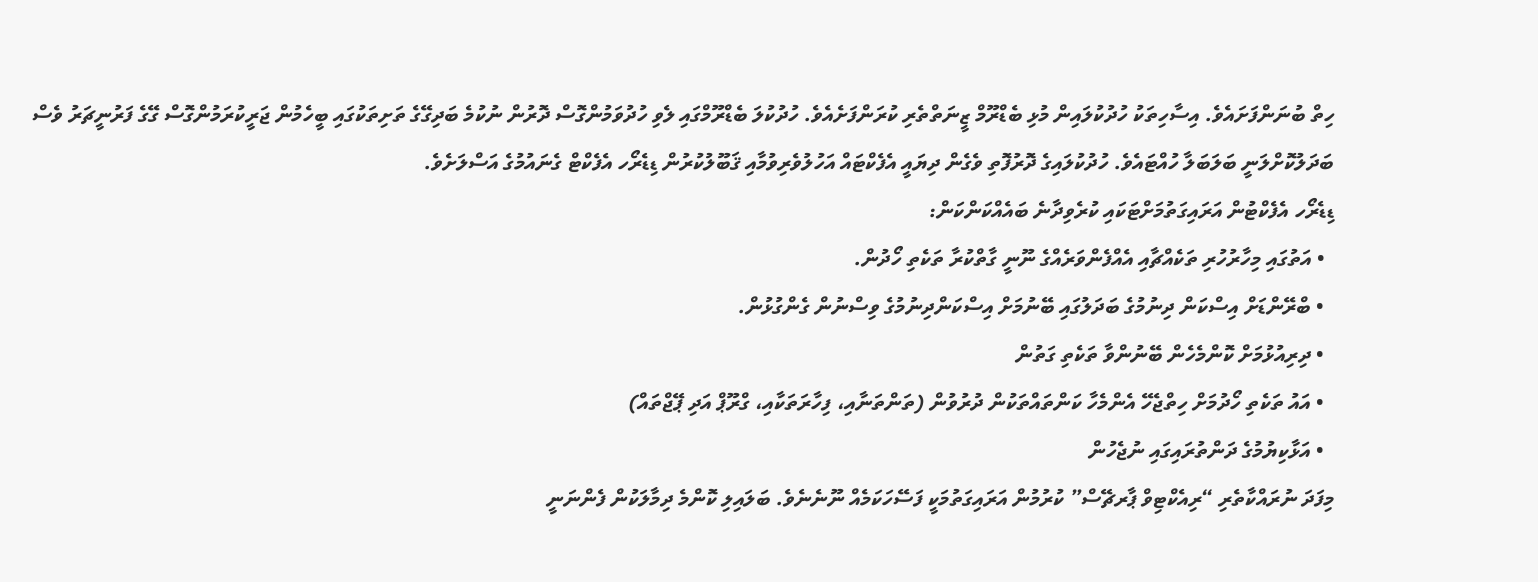ހިތް ބުނަންފަށައެވެ. އިސާހިތަކު ހުދުކުލައިން މުޅި ބެޑްރޫމް ޒީނަތްތެރި ކުރަންފަށެއެވެ. ހުދުކުލަ ބެޑްރޫމްގައި ލެވި ހުދުވަމުންގޮސް ދޮރުން ނުކުމެ ބަދިގޭގެ ތަށިތަކުގައި ބީހެމުން ޖަރީކުރަމުންގޮސް ގޭގެ ފަރުނީޗަރު ވެސް ބަދަލުކޮށްލަނީ ބަލަބަލާ ހުއްޓައެވެ. ހުދުކުލައިގެ ދޮރުފޮތި ވެގެން ދިޔައީ އެފެކްޓައް އަހުލުވެރިވުމާއި ޤަބޫލުކުރުން ޑިޑެރޯހ އެފެކްޓް ގެނައުމުގެ އަސްލަށެވެ.
ޑިޑެރޯހ އެފެކްޓުން އަރައިގަތުމަށްޓަކައި ކުރެވިދާނެ ބައެއްކަންކަން:
  • އަތުގައި މިހާރުހުރި ތަކެއްޗާއި އެއްފެންވަރެއްގެ ނޫނީ ގާތްކުރާ ތަކެތި ހޯދުން.
  • ބްރޭންޑަށް އިސްކަން ދިނުމުގެ ބަދަލުގައި ބޭނުމަށް އިސްކަންދިނުމުގެ ވިސްނުން ގެންގުޅުން.
  • ދިރިއުޅުމަށް ކޮންމެހެން ބޭނުންވާ ތަކެތި ގަތުން
  • އައު ތަކެތި ހޯދުމަށް ހިތްޖެހޭ އެންމެހާ ކަންތައްތަކުން ދުރުވުން (ތަންތަނާއި، ފިހާރަތަކާއި، ގްރޫޕް އަދި ޕޭޖްތައް)
  • އަޅާކިޔުމުގެ ދަންތުރައިގައި ނުޖެހުން
މިފަދަ ނުރައްކާތެރި “ރިއެކްޓިވް ޕާރޗޭސް” ކުރުމުން އަރައިގަތުމަކީ ފަސޭހަކަމެއް ނޫނެނެވެ. ބަލައިލި ކޮންމެ ދިމާލަކުން ފެންނަނީ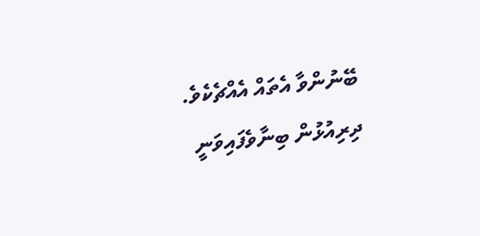ބޭނުންވާ އެތައް އެއްޗެކެވެ. ދިރިއުޅުން ބިނާވެފައިވަނީ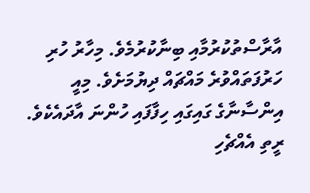އާރާސްތުކުރުމާއި ބިނާކުރުމެވެ. މިހާރު ހުރި ހަރުފަތައްވުރެ މައްޗައް ދިޔުމަށެވެ. މިއީ އިންސާނާގެ ގައިގައި ހިފާފައި ހުންނަ އާދައެކެވެ. ރީތި އެއްޗެހި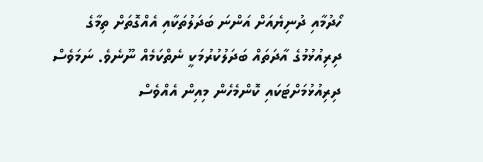ހޯދުމާއި ދުނިޔެއަށް އަންނަ ބަދަލުތަކާއި އެއްގޮތަށް ތިމާގެ ދިރިއުޅުމުގެ އާދަތައް ބަދަލުކުރުމަކީ ނެތްކަމެއް ނޫނެވެ. ނަމަވެސް ދިރިއުޅުމަށްޓަކައި ކޮންމެހެން މިއިން އެއްވެސް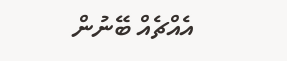އެއްޗެއް ބޭނުން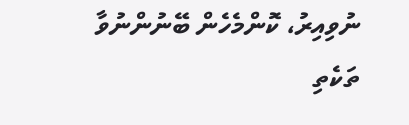ނުވިއިރު، ކޮންމެހެން ބޭނުންނުވާ ތަކެތި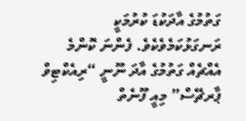ގަތުމުގެ އާދަކުޑަ ކުރުމަކީ ރަނގަޅުކަމެވެކެވެ. ފެންނަ ކޮންމެ އެއްޗެއް ގަތުމުގެ އާދަ ނޫނީ “ރިއެކްޓިވް ޕާރޗޭސް” މިއީ ފޫނެތް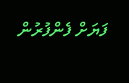ފަޔަށް ފެންފުރުން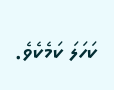ކަހަލަ ކަމެކެވެ.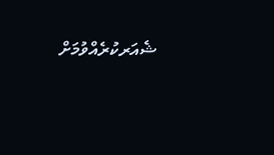ޝެއަރކުރެއްވުމަށް